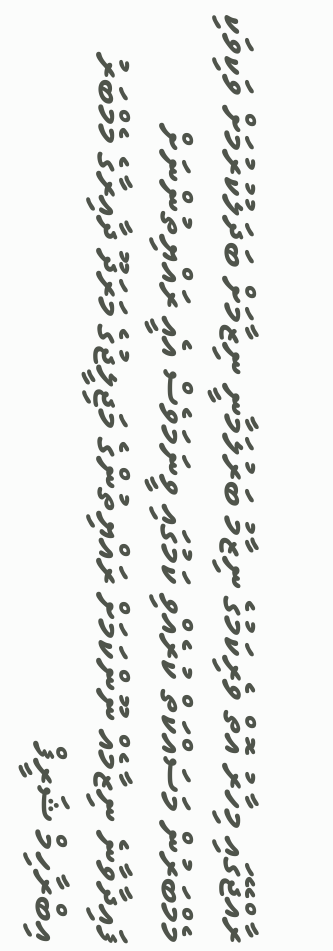ރާއްޖޭގައި މިހާރު އޮތް ވެރިކަމުގެ ނިޒާމު ބަރުލަމާނީ ނިޒާމަށް ބަދަލުކުރުމަށް ވަކިވަކި މެމްބަރުން މަސައްކަތް ކުރެއްވި ކަމުގައި ވީނަމަވެސް އެއީ ރައްޔިތުންނަށް ފައިދާވާނެ ނިޒާމެއް ނޫންކަމަށް ރައްޔިތުންގެ މަޖިލީޖުގެ މަރަދޫ ދާއިރާގެ މެމްބަރު އިބްރާހިމް ޝަރީފް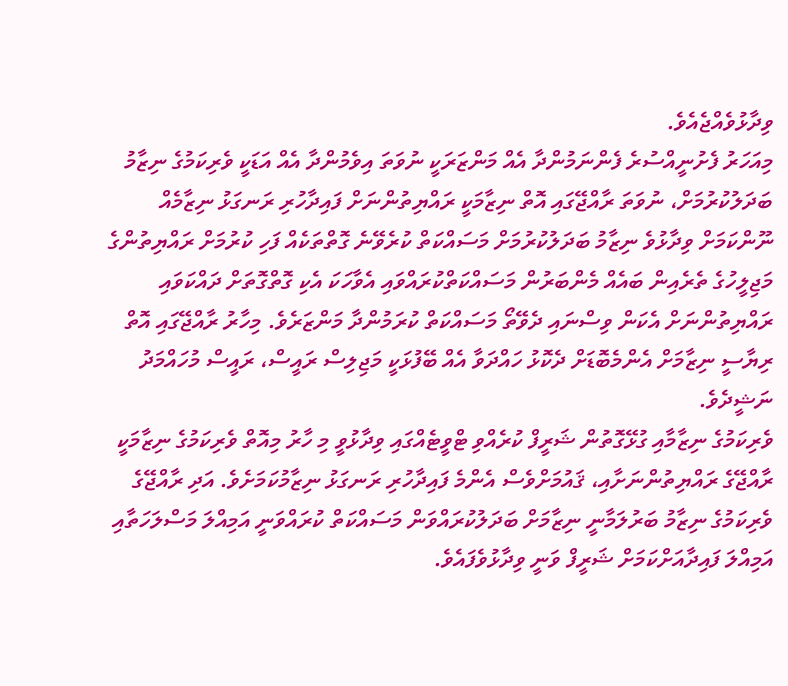ވިދާޅުވެއްޖެއެވެ.
މިއަހަރު ފެށުނީއްސުރެ ފެންނަމުންދާ އެއް މަންޒަރަކީ ނުވަތަ އިވެމުންދާ އެއް އަޑަކީ ވެރިކަމުގެ ނިޒާމު ބަދަލުކުރުމަށް، ނުވަތަ ރާއްޖޭގައި އޮތް ނިޒާމަކީ ރައްޔިތުންނަށް ފައިދާހުރި ރަނގަޅު ނިޒާމެއް ނޫންކަމަށް ވިދާޅުވެ ނިޒާމު ބަދަލުކުރުމަށް މަސައްކަތް ކުރެވޭނެ ގޮތްތަކެއް ފަހި ކުރުމަށް ރައްޔިތުންގެ މަޖިލީހުގެ ތެރެއިން ބައެއް މެންބަރުން މަސައްކަތްކުރައްވައި އެވާހަކަ އެކި ގޮތްގޮތަށް ދައްކަވައި ރައްޔިތުންނަށް އެކަން ވިސްނައި ދެވޭތޯ މަސައްކަތް ކުރަމުންދާ މަންޒަރެވެ. މިހާރު ރާއްޖޭގައި އޮތް ރިޔާސީ ނިޒާމަށް އެންމެބޮޑަށް ދެކޮޅު ހައްދަވާ އެއް ބޭފުޅަކީ މަޖިލިސް ރައީސް، ރައީސް މުހައްމަދު ނަޝީދެވެ.
ވެރިކަމުގެ ނިޒާމާއި ގުޅޭގޮތުން ޝަރީފް ކުރެއްވި ޓްވީޓެއްގައި ވިދާޅުވީ މި ހާރު މިއޮތް ވެރިކަމުގެ ނިޒާމަކީ ރާއްޖޭގެ ރައްޔިތުންނަށާއި، ޤައުމަށްވެސް އެންމެ ފައިދާހުރި ރަނގަޅު ނިޒާމުކަމަށެވެ. އަދި ރާއްޖޭގެ ވެރިކަމުގެ ނިޒާމު ބަރުލަމާނީ ނިޒާމަށް ބަދަލުކުރައްވަން މަސައްކަތް ކުރައްވަނީ އަމިއްލަ މަސްލަހަތާއި އަމިއްލަ ފައިދާއަށްކަމަށް ޝަރީފް ވަނީ ވިދާޅުވެފައެވެ.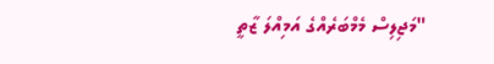"މަޖިލިސް މެމްބަރެއްގެ އަމިއްލަ ޒާތީ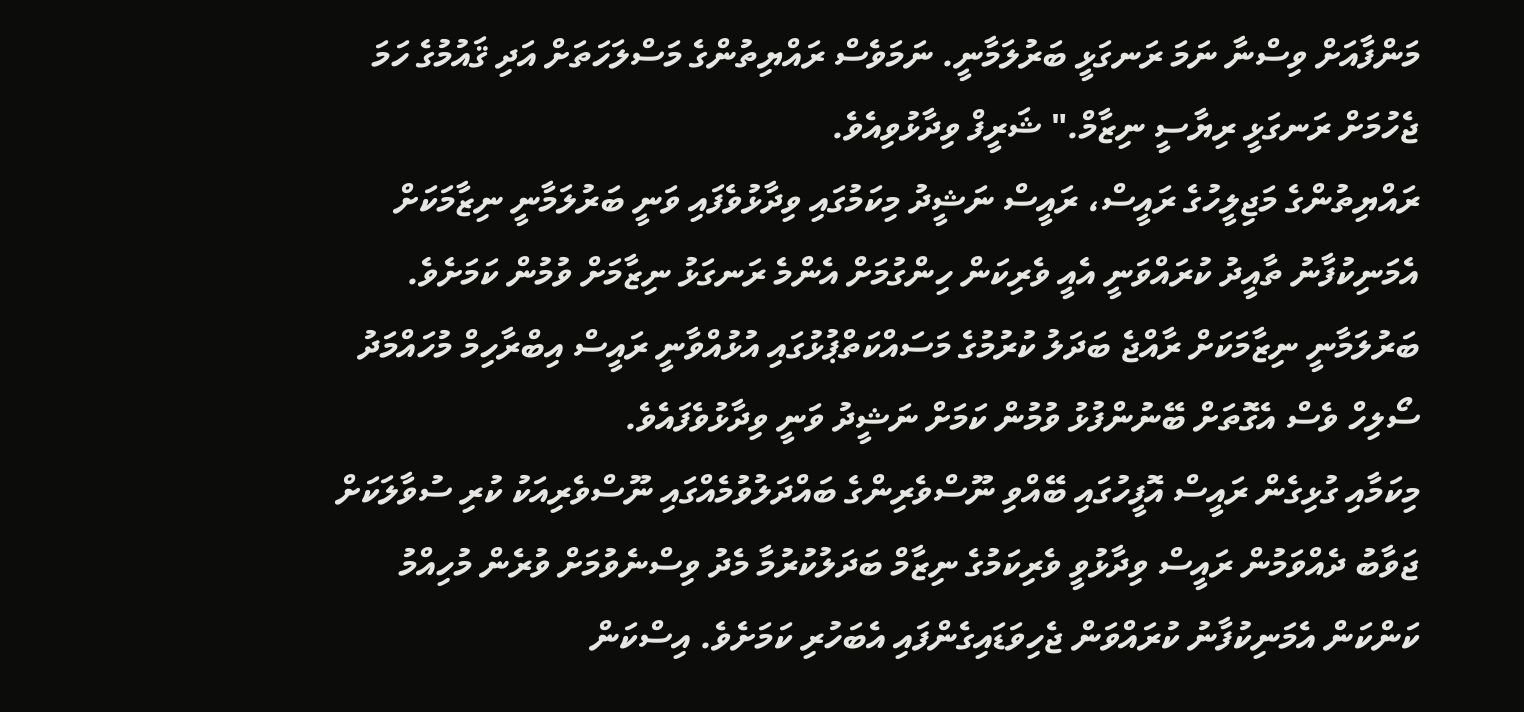މަންފާއަށް ވިސްނާ ނަމަ ރަނގަޅީ ބަރުލަމާނީ. ނަމަވެސް ރައްޔިތުންގެ މަސްލަހަތަށް އަދި ޤައުމުގެ ހަމަ ޖެހުމަށް ރަނގަޅީ ރިޔާސީ ނިޒާމް." ޝަރީފް ވިދާޅުވިއެވެ.
ރައްޔިތުންގެ މަޖިލީހުގެ ރައީސް، ރައީސް ނަޝީދު މިކަމުގައި ވިދާޅުވެފައި ވަނީ ބަރުލަމާނީ ނިޒާމަކަށް އެމަނިކުފާނު ތާއީދު ކުރައްވަނީ އެއީ ވެރިކަން ހިންގުމަށް އެންމެ ރަނގަޅު ނިޒާމަށް ވުމުން ކަމަށެވެ. ބަރުލަމާނީ ނިޒާމަކަށް ރާއްޖެ ބަދަލު ކުރުމުގެ މަސައްކަތްޕުޅުގައި އުޅުއްވާނީ ރައީސް އިބްރާހިމް މުހައްމަދު ސޯލިހް ވެސް އެގޮތަށް ބޭނުންފުޅު ވުމުން ކަމަށް ނަޝީދު ވަނީ ވިދާޅުވެފައެވެ.
މިކަމާއި ގުޅިގެން ރައީސް އޮފީހުގައި ބޭއްވި ނޫސްވެރިންގެ ބައްދަލުވުމެއްގައި ނޫސްވެރިއަކު ކުރި ސުވާލަކަށް ޖަވާބު ދެއްވަމުން ރައީސް ވިދާޅުވީ ވެރިކަމުގެ ނިޒާމް ބަދަލުކުރުމާ މެދު ވިސްނެވުމަށް ވުރެން މުހިއްމު ކަންކަން އެމަނިކުފާނު ކުރައްވަން ޖެހިވަޑައިގެންފައި އެބަހުރި ކަމަށެވެ. އިސްކަން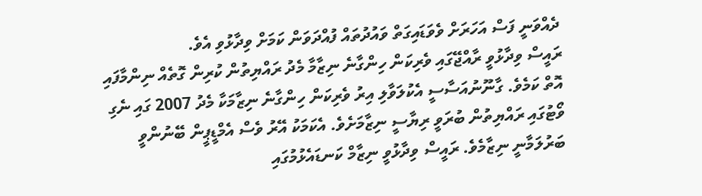ދެއްވަނީ ފަސް އަހަރަށް ވެވަޑައިގަތް ވައުދުތައް ފުއްދަވަން ކަމަށް ވިދާޅުވި އެވެ.
ރައީސް ވިދާޅުވީ ރާއްޖޭގައި ވެރިކަން ހިންގާނެ ނިޒާމާ މެދު ރައްޔިތުން ކުރިން ގޮތެއް ނިންމާފައި އޮތް ކަމެވެ. ގާނޫނުއަސާސީ އެކުލަވާލި އިރު ވެރިކަން ހިންގާނެ ނިޒާމަކާ މެދު 2007 ގައި ނެގި ވޯޓުގައި ރައްޔިތުން ބުރަވީ ރިޔާސީ ނިޒާމަށެވެ. އެކަމަކު އޭރު ވެސް އެމްޑީޕީން ބޭނުންވީ ބަރުލަމާނީ ނިޒާމެވެ. ރައީސް ވިދާޅުވީ ނިޒާމް ކަނޑައެޅުމުގައި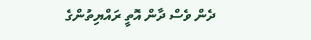ދެން ވެސް ދާން އޮތީ ރައްޔިތުންގެ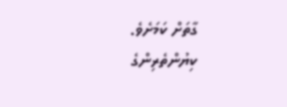ގާތަށް ކަމަށެވެ.
ކިޔުންތެރިންގެ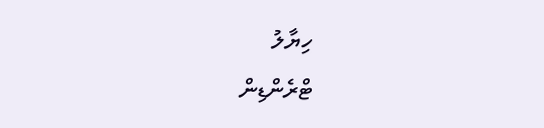ހިޔާލު
ޓްރެންޑިން